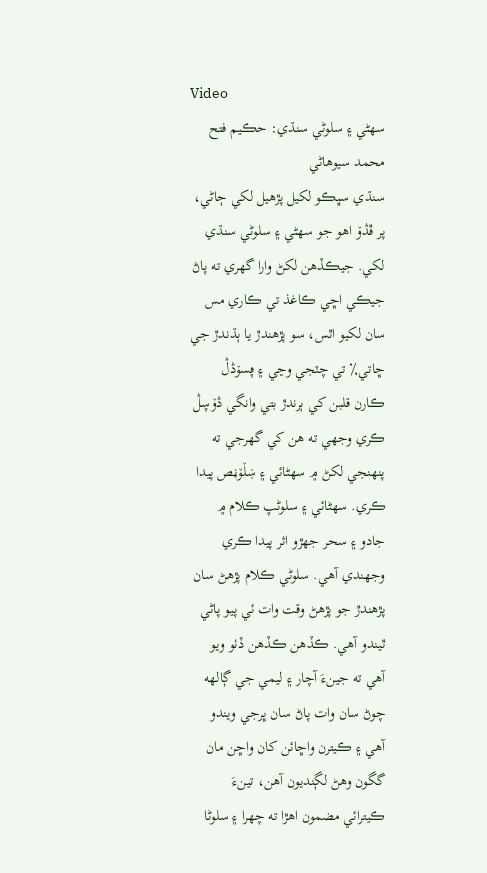Video
سهڻي ۽ سلوڻي سنڌي: حڪيم فتح محمد سيوهاڻي
سنڌي سڀڪو لکيل پڙهيل لکي ڄاڻي، پر ڦڎۆ اهو جو سهڻي ۽ سلوڻي سنڌي لکي. جيڪڏهن لکڻ وارا گهري ته پاڻ جيڪي اڇي ڪاغذ تي ڪاري مس سان لکيو اٿس، سو پڙهندڙ يا ٻڌندڙ جي ڇاتي٪ تي چٽجي وڃي ۽ ڥسۆڎڷ ڪارن قلبن کي ٻرندڙ بتي وانگي ڎۆڛڷ ڪري وجهي ته هن کي گهرجي ته پنهنجي لکڻ ۾ سهڻائي ۽ ښڵۆڼص پيدا ڪري. سهڻائي ۽ سلوڻپ ڪلام ۾ جادو ۽ سحر جهڙو اثر پيدا ڪري وجهندي آهي. سلوڻي ڪلام پڙهڻ سان پڙهندڙ جو پڙهڻ وقت وات ئي پيو پاڻي ٿيندو آهي. ڪڏهن ڪڏهن ڏٺو ويو آهي ته جينءَ آچار ۽ ليمي جي ڳالهه چوڻ سان وات پاڻ سان ڀرجي ويندو آهي ۽ ڪيترن واڇائن کان واڇن مان گگون وهڻ لڳنديون آهن، تينءَ ڪيترائي مضمون اهڙا ته چهرا ۽ سلوڻا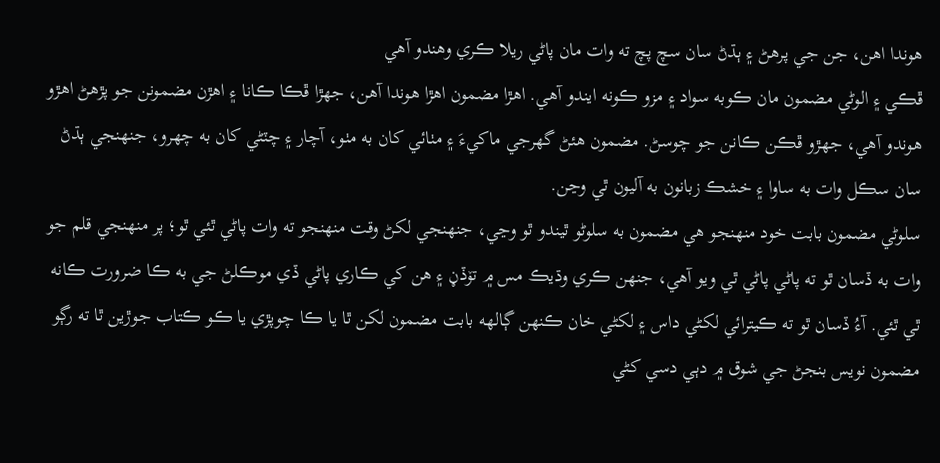هوندا اهن، جن جي پرهڻ ۽ ٻڌڻ سان سچ پچ ته وات مان پاڻي ريلا ڪري وهندو آهي
ڦڪي ۽ الوڻي مضمون مان ڪوبه سواد ۽ مزو ڪونه ايندو آهي. اهڙا مضمون اهڙا هوندا آهن، جهڙا ڦڪا ڪانا ۽ اهڙن مضمونن جو پڙهڻ اهڙو هوندو آهي، جهڙو ڦڪن ڪانن جو چوسڻ. مضمون هئڻ گهرجي ماکيءَ ۽ مٺائي کان به مٺو، آچار ۽ چٽڻي کان به چهرو، جنهنجي ٻڌڻ سان سڪل وات به ساوا ۽ خشڪ زبانون به آليون ٿي وڃن.
سلوڻي مضمون بابت خود منهنجو هي مضمون به سلوڻو ٿيندو ٿو وڃي، جنهنجي لکڻ وقت منهنجو ته وات پاڻي ٿئي ٿو؛ پر منهنجي قلم جو وات به ڏسان ٿو ته پاڻي پاڻي ٿي ويو آهي، جنهن ڪري وڌيڪ مس ۾ تۆڏڼ ۽ هن کي ڪاري پاڻي ڏي موڪلڻ جي به ڪا ضرورت ڪانه ٿي ٿئي. آءُ ڏسان ٿو ته ڪيترائي لکڻي داس ۽ لکڻي خان ڪنهن ڳالهه بابت مضمون لکن ٿا يا ڪا چوپڙي يا ڪو ڪتاب جوڙين ٿا ته رڳو مضمون نويس بنجڻ جي شوق ۾ دٻي دسي کڻي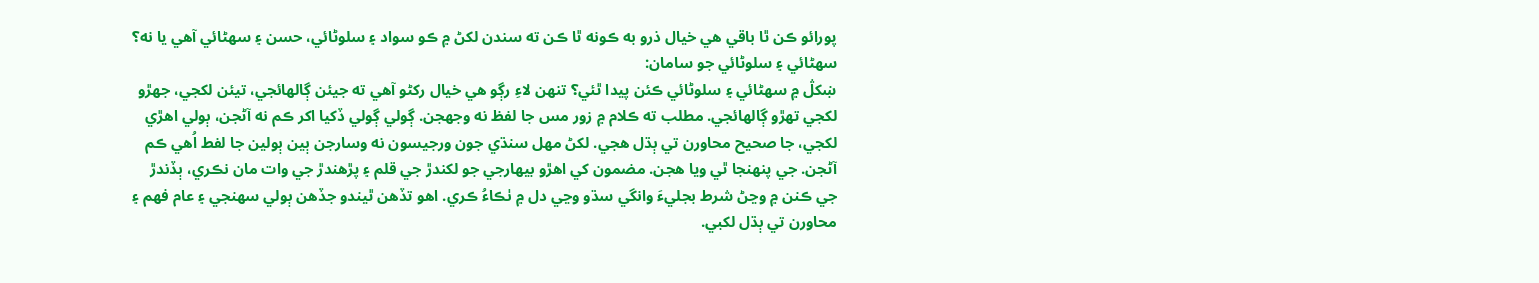پورائو ڪن ٿا باقي هي خيال ذرو به ڪونه ٿا ڪن ته سندن لکڻ ۾ ڪو سواد ۽ سلوڻائي، حسن ۽ سهڻائي آهي يا نه؟
سهڻائي ۽ سلوڻائي جو سامان:
ښكڷ ۾ سهڻائي ۽ سلوڻائي ڪئن پيدا ٿئي؟ تنهن لاءِ رڳو هي خيال رکڻو آهي ته جيئن ڳالهائجي، تيئن لکجي، جهڙو لکجي تهڙو ڳالهائجي. مطلب ته ڪلام ۾ زور مس جا لفظ نه وجهجن. ڳولي ڳولي ڏکيا اکر ڪم نه آڻجن، ٻولي اهڙي لکجي، جا صحيح محاورن تي ٻڌل هجي. لکڻ مهل سنڌي جون ورجيسون نه وسارجن ٻين ٻولين جا لفط اُهي ڪم آڻجن. جي پنهنجا ٿي ويا هجن. مضمون کي اهڙو بيهارجي جو لکندڙ جي قلم ۽ پڙهندڙ جي وات مان نڪري، ٻڏندڙ جي ڪنن ۾ وڃڻ شرط بجليءَ وانگي سڌو وڃي دل ۾ ٺڪاءُ ڪري. اهو تڏهن ٿيندو جڏهن ٻولي سهنجي ۽ عام فهم ۽ محاورن تي ٻڌل لکبي.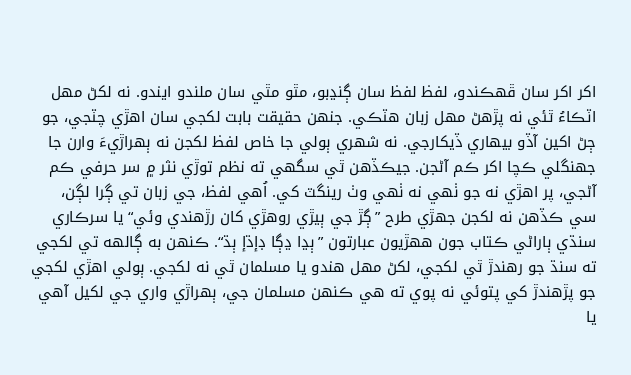اکر اکر سان ڦهڪندو، لفظ لفظ سان ڳنڍبو، مٿو مٿي سان ملندو ايندو. نه لکڻ مهل اٽڪاءُ ٿئي نه پڙهڻ مهل زبان هٽڪي. جنهن حقيقت بابت لکجي سان اهڙي چٽجي، جو ڄڻ اکين آڏو بيهاري ڏيکارجي. نه شهري ٻولي جا خاص لفظ لکجن نه ٻهراڙيءَ وارن جا جهنگلي ڪچا اکر ڪم آڻجن. جيڪڏهن ٿي سگهي ته نظم توڙي نثر ۾ سر حرفي ڪم آڻجي، پر اهڙي نه جو ٺهي نه ٺهي وٺ رينگٽ کي. اُهي لفظ، جي زبان تي ڳرا لڳن، سي ڪڏهن نه لکجن جهڙي طرح ”ڳڙ جي ٻيڙي روهڙي کان رڙهندي وئي“ يا سرڪاري سنڌي ٻاراڻي ڪتاب جون ههڙيون عبارتون ”ٻڍا ڍڳا ڊإڌإ ٻڌ“. ڪنهن به ڳالهه تي لکجي ته سنڌ جو رهندڙ ٿي لکجي، لکڻ مهل هندو يا مسلمان ٿي نه لکجي. ٻولي اهڙي لکجي جو پڙهندڙ کي پتوئي نه پوي ته هي ڪنهن مسلمان جي، ٻهراڙي واري جي لکيل آهي يا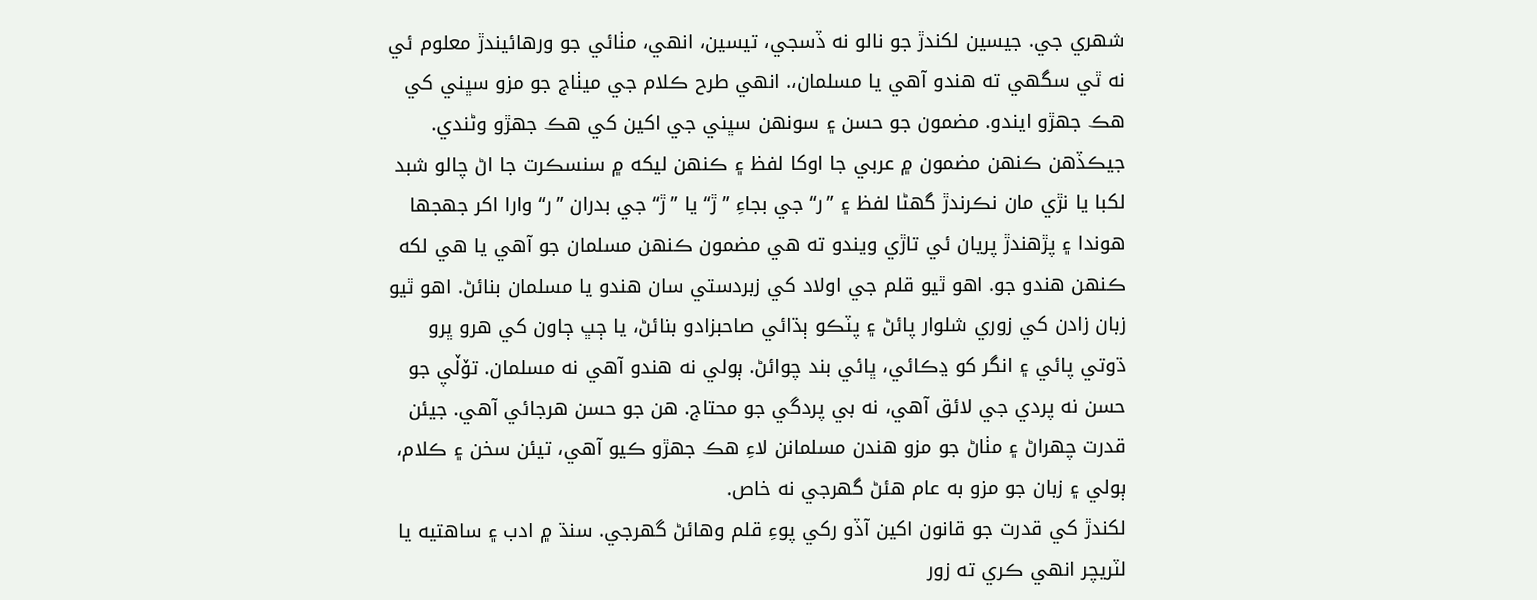شهري جي. جيسين لکندڙ جو نالو نه ڏسجي، تيسين، انهي، مٺائي جو ورهائيندڙ معلوم ئي نه ٿي سگهي ته هندو آهي يا مسلمان،. انهي طرح ڪلام جي ميٺاج جو مزو سڀني کي هڪ جهڙو ايندو. مضمون جو حسن ۽ سونهن سڀني جي اکين کي هڪ جهڙو وڻندي. جيڪڏهن ڪنهن مضمون ۾ عربي جا اوکا لفظ ۽ ڪنهن ليکه ۾ سنسڪرت جا اڻ چالو شبد لکبا يا نڙي مان نڪرندڙ گهڻا لفظ ۽ ”ر“ جي بجاءِ ”ڙ“ يا ”ڙ“ جي بدران ”ر“ وارا اکر جهجها هوندا ۽ پڙهندڙ پريان ئي تاڙي ويندو ته هي مضمون ڪنهن مسلمان جو آهي يا هي لکه ڪنهن هندو جو. اهو ٿيو قلم جي اولاد کي زبردستي سان هندو يا مسلمان بنائڻ. اهو ٿيو زبان زادن کي زوري شلوار پائڻ ۽ پٽڪو ٻڌائي صاحبزادو بنائڻ، يا ڄڀ ڄاون کي هرو ڀرو ڌوتي پائي ۽ انگر کو ڍڪائي، ڀائي بند چوائڻ. ٻولي نه هندو آهي نه مسلمان. تۆڵۑ جو حسن نه پردي جي لائق آهي، نه بي پردگي جو محتاج. هن جو حسن هرجائي آهي. جيئن قدرت چهراڻ ۽ مٺاڻ جو مزو هندن مسلمانن لاءِ هڪ جهڙو ڪيو آهي، تيئن سخن ۽ ڪلام، ٻولي ۽ زبان جو مزو به عام هئڻ گهرجي نه خاص.
لکندڙ کي قدرت جو قانون اکين آڏو رکي پوءِ قلم وهائڻ گهرجي. سنڌ ۾ ادب ۽ ساهتيه يا لٽريچر انهي ڪري ته زور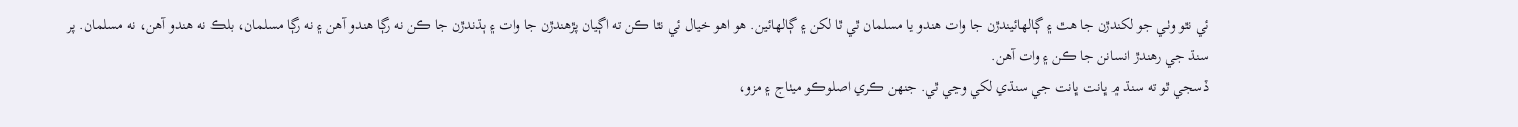ئي نٿو وٺـي جو لکندڙن جا هٿ ۽ ڳالهائيندڙن جا وات هندو يا مسلمان ٿي ٿا لکن ۽ ڳالهائين. هو اهو خيال ئي نٿا ڪن ته اڳيان پڙهندڙن جا وات ۽ ٻڌندڙن جا ڪن نه رڳا هندو آهن ۽ نه رڳا مسلمان، بلڪ نه هندو آهن، نه مسلمان. پر سنڌ جي رهندڙ انسانن جا ڪن ۽ وات آهن.
ڏسجي ٿو ته سنڌ ۾ ڀانت ڀانت جي سنڌي لکي وڃي ٿي. جنهن ڪري اصلوڪو ميٺاج ۽ مزو،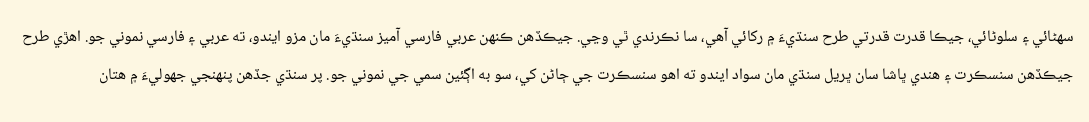سهڻائي ۽ سلوڻائي، جيڪا قدرت قدرتي طرح سنڌيءَ ۾ رکائي آهي، سا نڪرندي ٿي وڃي. جيڪڏهن ڪنهن عربي فارسي آميز سنڌيءَ مان مزو ايندو، ته عربي ۽ فارسي نموني جو. اهڙي طرح جيڪڏهن سنسڪرت ۽ هندي ڀاشا سان ڀريل سنڌي مان سواد ايندو ته اهو سنسڪرت جي ڄاڻن کي، سو به اڳئين سمي جي نموني جو. پر سنڌي جڏهن پنهنجي جهوليءَ ۾ هتان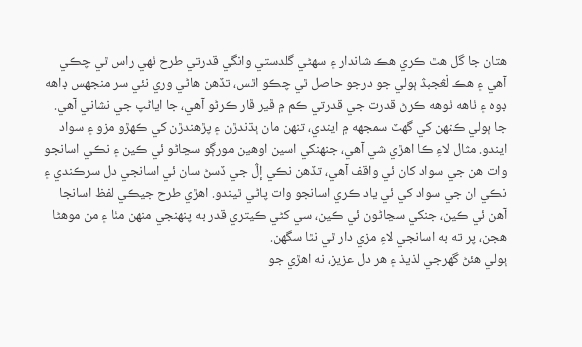هتان جا گل هٿ ڪري هڪ شاندار ۽ سهڻي گلدستي وانگي قدرتي طرح ٺهي راس ٿي چڪي آهي ۽ هڪ ڶڠجبڎ ٻولي جو درجو حاصل ٿي چڪو اٿس، تڏهن هاڻي وري نئي سر منجهس ڊاهه ڊوه ۽ ٺاهه ٺوهه ڪرڻ قدرت جي قدرتي ڪم ۾ ڦير ڦار ڪرڻو آهي، جا اياڻپ جي نشاني آهي.
جا ٻولي ڪنهن کي گهٽ سمجهه ۾ ايندي، تنهن مان ٻڌندڙن ۽ پڙهندڙن کي ڪهڙو مزو ۽ سواد ايندو. مثال لاءِ ڪا اهڙي شي آهي، جنهنکي اسين اوهين مورڳو سڃاڻو ئي ڪين ۽ نڪي اسانجو وات هن جي سواد کان ئي واقف آهي، تڏهن نڪي إڷ جي ڏسڻ سان ئي اسانجي دل سرڪندي ۽ نڪي ان جي سواد کي ئي ياد ڪري اسانجو وات پاڻي ٿيندو. اهڙي طرح جيڪي لفظ اسانجا آهن ئي ڪين، جنکي سڃاڻون ئي ڪين، سي کڻي ڪيتري قدر به پنهنجي منهن مٺا ۽ من موهڻا هجن، پر ته به اسانجي لاءِ مزي دار ٿي نٿا سگهن.
ٻولي هئڻ گهرجي لذيذ ۽ هر دل عزيز، نه اهڙي جو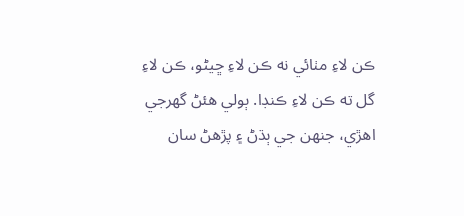ڪن لاءِ مٺائي نه ڪن لاءِ ڇيڻو، ڪن لاءِ گل ته ڪن لاءِ ڪنڊا. ٻولي هئڻ گهرجي اهڙي، جنهن جي ٻڌڻ ۽ پڙهڻ سان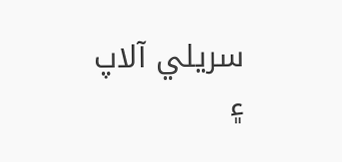سريلي آلاپ ۽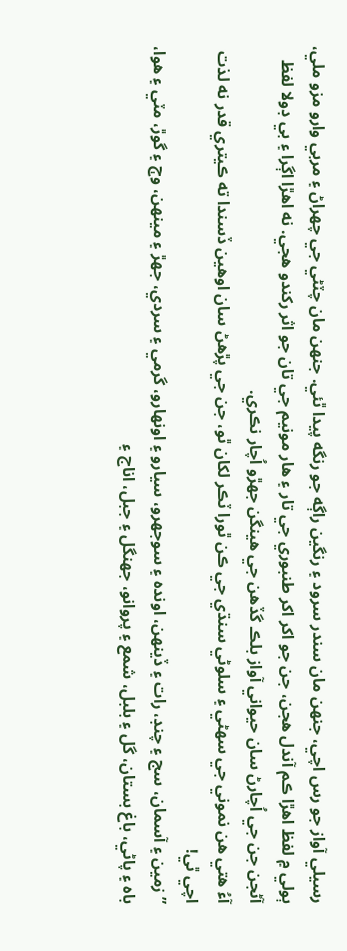رسيلي آواز جو رس اچي، جنهن مان سندر سرود ۽ رنگين راڳه جو رنگه پيدا ٿئي. جنهن مان چٽڻي جي چهراڻ ۽ مربي وارو مزو ملي، ٻولي ۾ لفظ اهڙا ڪم آندل هجن، جن جو اکر اکر طنبوري جي تار ۽ هار مونيم جي تان جو اثر رکندو هجي. نه اهڙا اڳرا ۽ بي ڊولا لفظ آڻجن جن جي اُچارڻ سان حيواني آواز بلڪ گڏهن جي هينگن جهڙو اُچار نڪري.
آءُ هتي هن نموني جي سهڻي ۽ سلوڻي سنڌي جي ڪن ٿورا ٽڪر لکان ٿو، جن جي پڙهڻ سان اوهين ڏسندا ته ڪيتري قدر نه لذت اچي ٿي!
”زمين ۽ آسمان، سج ۽ چنڊ، رات ۽ ڏينهن، اونده ۽ سوجهرو، سيارو ۽ اونهارو، گرمي ۽ سردي، جهڙ ۽ مينهن، وڄ ۽ گوڙ، مٽي ۽ هوا، باه ۽ پاڻي، باغ بستان، گل ۽ بلبل، شمع ۽ پروانو، جهنگل ۽ جبل، اناج ۽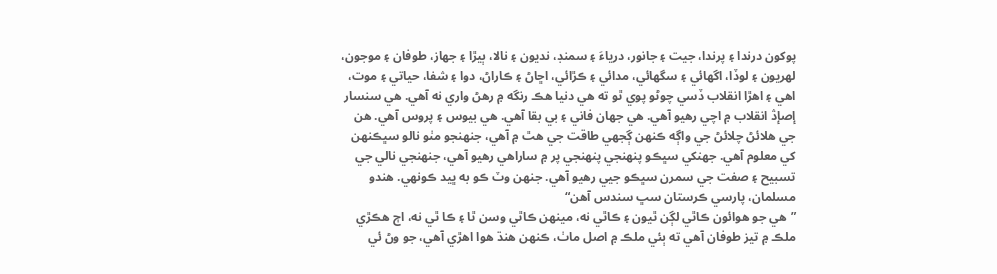پوکون درندا ۽ پرندا، جيت ۽ جانور، درياءَ ۽ سمنڊ، نديون ۽ نالا، ٻيڙا ۽ جهاز، طوفان ۽ موجون، لهريون ۽ لوڏا، اگهائي ۽ سگهائي، مدائي ۽ ڪڙائي، اڇاڻ ۽ ڪاراڻ، دوا ۽ شفا، حياتي ۽ موت، اهي ۽ اهڙا انقلاب ڏسي چوڻو پوي ٿو ته هي دنيا هڪ رنگه ۾ رهڻ واري نه آهي. هي سنسار إصإڎ انقلاب ۾ اچي رهيو آهي. هي جهان فاني ۽ بي بقا آهي. هي بيوس ۽ پروس آهي. هن جي هلائڻ چلائڻ جي واڳه ڪنهن ڳجهي طاقت جي هٿ ۾ آهي، جنهنجو مٺو نالو سڀڪنهن کي معلوم آهي. جهنکي سڀڪو پنهنجي پنهنجي پر ۾ ساراهي رهيو آهي، جنهنجي نالي جي تسبيح ۽ صفت جي سمرن سڀڪو جيي رهيو آهي. جنهن وٽ ڪو به ڀيد ڪونهي. هندو مسلمان، پارسي ڪرستان سڀ سندس آهن“
”هي جو هوائون ڪاٿي لڳن ٿيون ۽ ڪاٿي نه، مينهن ڪاٿي وسن ٿا ۽ ڪا ٿي نه، اڄ هڪڙي ملڪ ۾ تيز طوفان آهي ته ٻئي ملڪ ۾ اصل ماٺ، ڪنهن هنڌ هوا اهڙي آهي، جو وڻ ئي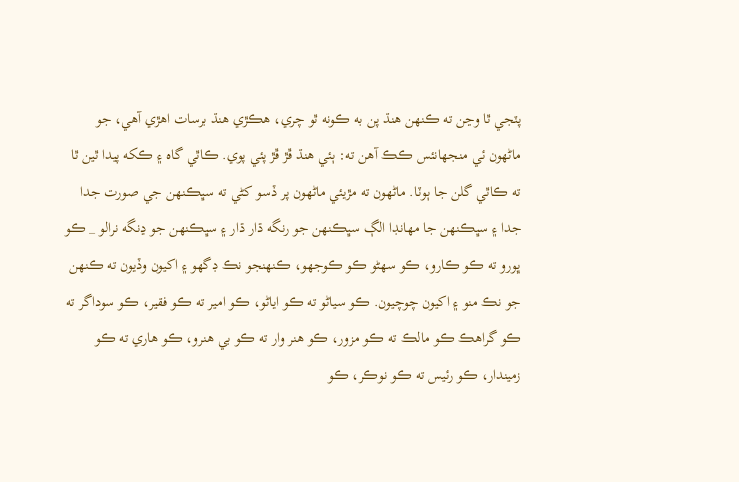پٽجي ٿا وڃن ته ڪنهن هنڌ پن به ڪونه ٿو چري، هڪڙي هنڌ برسات اهڙي آهي، جو ماڻهون ئي منجهانئس ڪڪ آهن ته: ٻئي هنڌ ڦڙ ڦڙ پئي پوي. ڪاٿي گاه ۽ ڪکه پيدا ٿين ٿا ته ڪاٿي گلن جا ٻوٽا. ماڻهون ته مڙيئي ماڻهون پر ڏسو کڻي ته سڀڪنهن جي صورت جدا جدا ۽ سڀڪنهن جا مهانڊا الڳ سڀڪنهن جو رنگه ڌار ڌار ۽ سڀڪنهن جو ڍنگه نرالو _ ڪو ڀورو ته ڪو ڪارو، ڪو سهڻو ڪو ڪوجهو، ڪنهنجو نڪ ڊگهو ۽ اکيون وڏيون ته ڪنهن جو نڪ منو ۽ اکيون چوچيون. ڪو سياڻو ته ڪو اياڻو، ڪو امير ته ڪو فقير، ڪو سوداگر ته ڪو گراهڪ ڪو مالڪ ته ڪو مزور، ڪو هنر وار ته ڪو بي هنرو، ڪو هاري ته ڪو زميندار، ڪو رئيس ته ڪو نوڪر، ڪو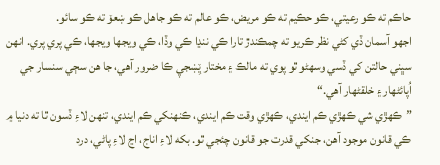حاڪم ته ڪو رعيتي، ڪو حڪيم ته ڪو مريض، ڪو عالم ته ڪو جاهل ڪو ښعۆ ته ڪو سائو.
اجهو آسمان ڏي کڻي نظر ڪريو ته چمڪندڙ تارا ڪي ننڍا ڪي وڏا، ڪي ويجها ويجها، ڪي پري پري. انهن سڀني حالتن کي ڏسي وسهڻو ٿو پوي ته مالڪ ۽ مختار ێِښجۑ ڪا ضرور آهي، جا هن سڄي سنسار جي اُپائڻهار ۽ خلقڻهار آهي.“
”ڪهڙي شي ڪهڙي ڪم ايندي، ڪهڙي وقت ڪم ايندي، ڪنهنکي ڪم ايندي، تنهن لاءِ ڏسون ٿا ته دنيا ۾ ڪي قانون موجود آهن، جنکي قدرت جو قانون چئجي ٿو. بکه لاءِ اناج، اڃ لاءِ پاڻي، درد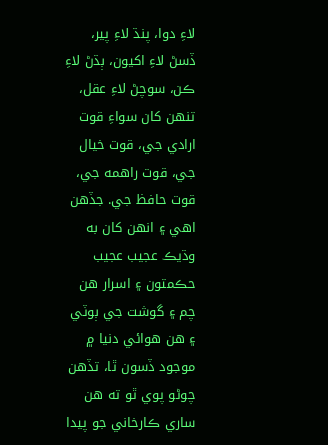لاءِ دوا، پنڌ لاءِ پير، ڏسڻ لاءِ اکيون، ٻڌڻ لاءِ ڪن، سوچڻ لاءِ عقل، تنهن کان سواءِ قوت ارادي جي، قوت خيال جي، قوت راهمه جي، قوت حافظ جي. جڏهن اهي ۽ انهن کان به وڌيڪ عجيب عجيب حڪمتون ۽ اسرار هن چم ۽ گوشت جي ٻوٽي ۽ هن هوائي دنيا ۾ موجود ڏسون ٿا، تڏهن چوڻو پوي ٿو ته هن ساري ڪارخاني جو پيدا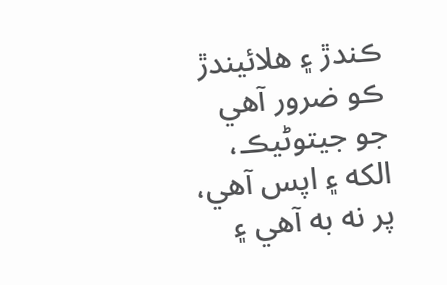ڪندڙ ۽ هلائيندڙ ڪو ضرور آهي جو جيتوڻيڪ، الکه ۽ اپس آهي، پر نه به آهي ۽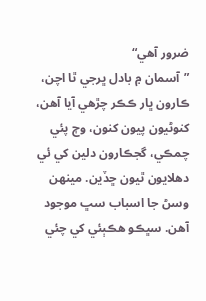ضرور آهي“
”آسمان ۾ بادل ڀرجي ٿا اچن، ڪارون ڀار ڪڪر چڙهي آيا آهن، کنوڻيون پيون کنون، وڄ پئي چمڪي، گجڪارون دلين کي ئي دهلايون ٿيون ڇڏين. مينهن وسڻ جا اسباب سڀ موجود آهن. سڀڪو هڪٻئي کي چئي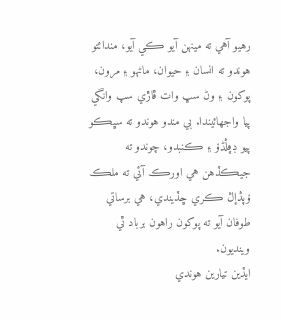رهيو آهي ته مينهن آيو ڪي آيو، مندائتو هوندو ته انسان ۽ حيوان، ماڻهو ۽ مرون، پوکون ۽ وڻ سڀ وات ڦاڙي سپ وانگي پيا واجهائيندا. بي مندو هوندو ته سڀڪو پيو ڊڥڷڈۆ ۽ ڪنبدو، چوندو ته جيڪڏهن هي اورڪ آئي ته ملڪ ۆۑڎإڷ ڪري ڇڏيندي، هي برساتي طوفان آيو ته پوکون راهون برباد ٿي وينديون.
ايڏين تيارين هوندي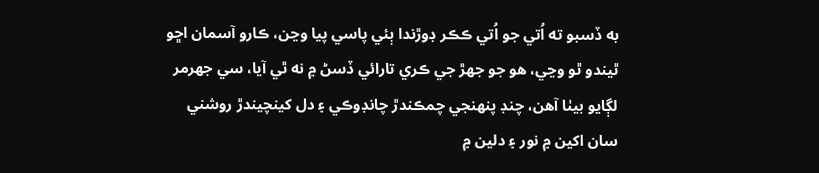به ڏسبو ته اُتي جو اُتي ڪڪر ڊوڙندا ٻئي پاسي پيا وڃن، ڪارو آسمان اڇو ٿيندو ٿو وڃي، هو جو جهڙ جي ڪري تارائي ڏسڻ ۾ نه ٿي آيا، سي جهرمر لڳايو بيٺا آهن، چنڊ پنهنجي چمڪندڙ چانڊوڪي ۽ دل کينچيندڙ روشني سان اکين ۾ نور ۽ دلين ۾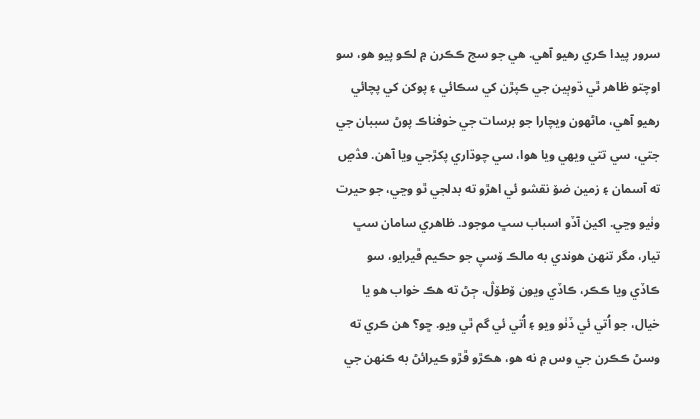سرور پيدا ڪري رهيو آهي. هي جو سج ڪڪرن ۾ لڪو پيو هو، سو اوچتو ظاهر ٿي ڌوٻين جي ڪپڙن کي سڪائي ۽ پوکن کي پچائي رهيو آهي، ماڻهون ويچارا جو برسات جي خوفناڪ پوڻ سببان جي جتي، سي تتي ويهي ويا هوا، سي چوڌاري پکڙجي ويا آهن. ڡڎڝ ته آسمان ۽ زمين ضۆ نقشو ئي اهڙو ته بدلجي ٿو وڃي، جو حيرت وٺيو وڃي. اکين آڏو اسباب سڀ موجود. ظاهري سامان سڀ تيار، مگر تنهن هوندي به مالڪ ۆسۑ جو حڪيم ڦيرايو، سو ڪاڏي ويا ڪڪر، ڪاڏي ويون ۆطۆڷ، ڄڻ ته هڪ خواب هو يا خيال، جو اُتي ئي ڏٺو ويو ۽ اُتي ئي گم ٿي ويو. ڇو؟ هن ڪري ته وسڻ ڪڪرن جي وس ۾ نه هو، هڪڙو ڦڙو ڪيرائڻ به ڪنهن جي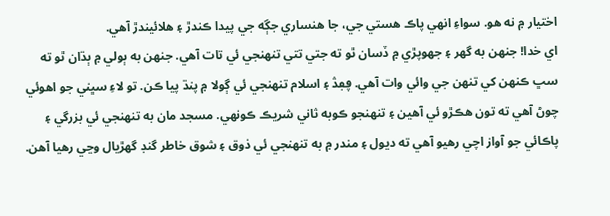اختيار ۾ نه هو. سواءِ انهي پاڪ هستي جي، جا هنساري جڳه جي پيدا ڪندڙ ۽ هلائيندڙ آهي.
اي خدا! جنهن به گهر ۽ جهوپڙي ۾ ڏسان ٿو ته جتي تتي تنهنجي ئي تات آهي. جنهن به ٻولي ۾ ٻڌان ٿو ته سڀ ڪنهن کي تنهن جي وائي وات آهي. ڥڢڎ ۽ اسلام تنهنجي ئي ڳولا ۾ پنڌ پيا ڪن. تو لاءِ سڀني جو اهوئي چوڻ آهي ته تون هڪڙو ئي آهين ۽ تنهنجو ڪوبه ثاني شريڪ ڪونهي. مسجد مان به تنهنجي ئي بزرگي ۽ پاڪائي جو آواز اچي رهيو آهي ته ديول ۽ مندر ۾ به تنهنجي ئي ذوق ۽ شوق خاطر گنڊ گهڙيال وڃي رهيا آهن.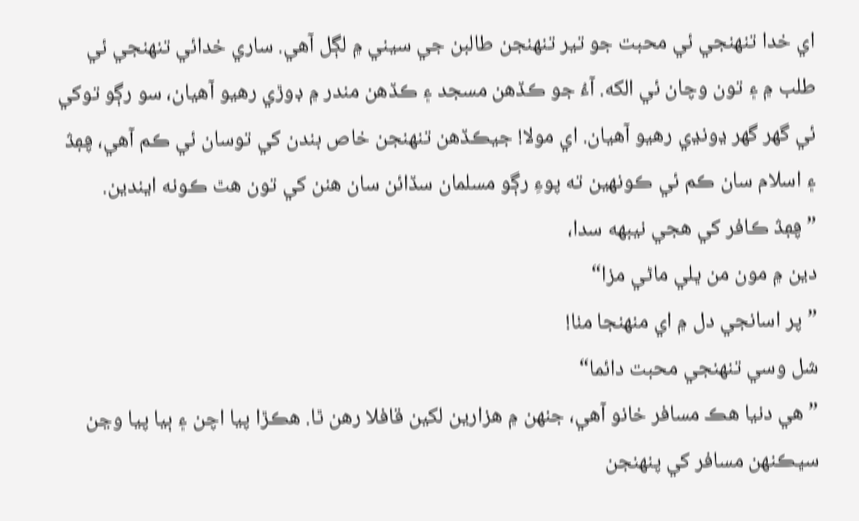اي خدا تنهنجي ئي محبت جو تير تنهنجن طالبن جي سيني ۾ لڳل آهي. ساري خدائي تنهنجي ئي طلب ۾ ۽ تون وچان ئي الکه. آءُ جو ڪڏهن مسجد ۽ ڪڏهن مندر ۾ ڊوڙي رهيو آهيان، سو رڳو توکي ئي گهر گهر ڍونڍي رهيو آهيان. اي مولا! جيڪڏهن تنهنجن خاص بندن کي توسان ئي ڪم آهي، ڥڢڎ ۽ اسلام سان ڪم ئي ڪونهين ته پوءِ رڳو مسلمان سڏائن سان هنن کي تون هٿ ڪونه ايندين.
”ڥڢڎ ڪافر کي هجي نيبهه سدا،
دين ۾ مون من ڀلي ماڻي مزا“
”پر اسانجي دل ۾ اي منهنجا مٺا!
شل وسي تنهنجي محبت دائما“
”هي دنيا هڪ مسافر خانو آهي، جنهن ۾ هزارين لکين قافلا رهن ٿا. هڪڙا پيا اچن ۽ ٻيا پيا وڃن سڀڪنهن مسافر کي پنهنجن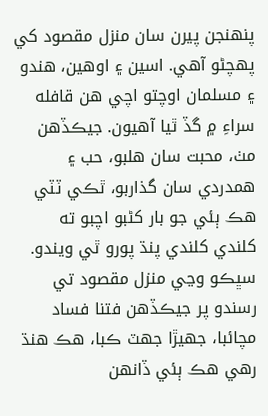پنهنجن پيرن سان منزل مقصود کي پهچڻو آهي. اسين ۽ اوهين، هندو ۽ مسلمان اوچتو اچي هن قافله سراءِ ۾ گڏ ٿيا آهيون. جيڪڏهن مٺ، محبت سان هلبو، حب ۽ همدردي سان گذاربو، ٿڪي ٽٽي هڪ ٻئي جو بار کڻبو اچبو ته کلندي کلندي پنڌ پورو ٿي ويندو. سڀڪو وڃي منزل مقصود تي رسندو پر جيڪڏهن فتنا فساد مچائبا، جهيڙا جهٽ ڪبا، هڪ هنڌ رهي هڪ ٻئي ڏانهن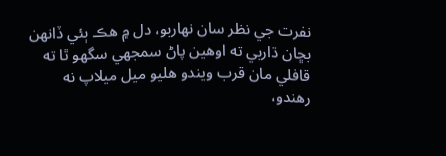نفرت جي نظر سان نهاربو، دل ۾ هڪ ٻئي ڏانهن بڇان ڌاربي ته اوهين پاڻ سمجهي سگهو ٿا ته قافلي مان قرب ويندو هليو ميل ميلاپ نه رهندو،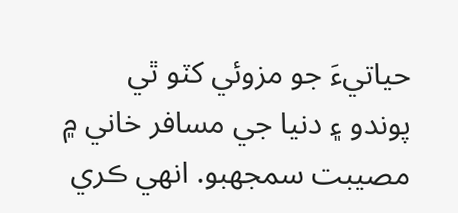حياتيءَ جو مزوئي کٽو ٿي پوندو ۽ دنيا جي مسافر خاني ۾ مصيبت سمجهبو. انهي ڪري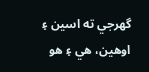گهرجي ته اسين ۽ اوهين، هي ۽ هو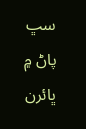سڀ پاڻ ۾ ڀائرن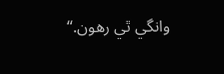وانگي ٿي رهون.“